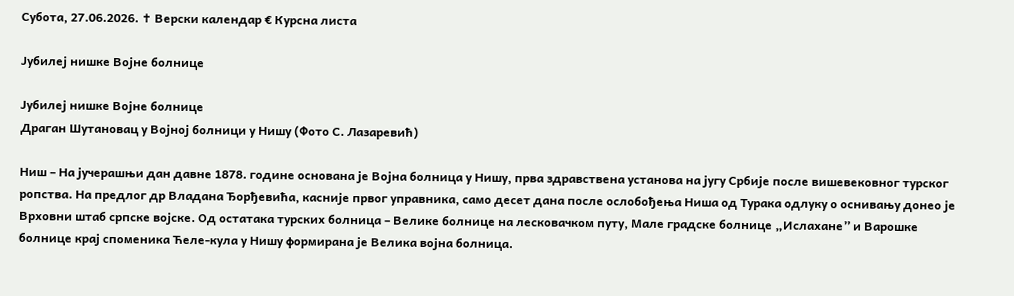Субота, 27.06.2026. ✝ Верски календар € Курсна листа

Јубилеј нишке Војне болнице

Јубилеј нишке Војне болнице
Драган Шутановац у Војној болници у Нишу (Фото С. Лазаревић)

Ниш – На јучерашњи дан давне 1878. године основана је Војна болница у Нишу, прва здравствена установа на југу Србије после вишевековног турског ропства. На предлог др Владана Ђорђевића, касније првог управника, само десет дана после ослобођења Ниша од Турака одлуку о оснивању донео је Врховни штаб српске војске. Од остатака турских болница – Велике болнице на лесковачком путу, Мале градске болнице „Ислахане” и Варошке болнице крај споменика Ћеле-кула у Нишу формирана је Велика војна болница.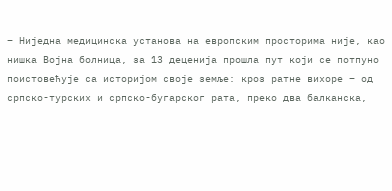– Ниједна медицинска установа на европским просторима није, као нишка Војна болница, за 13 деценија прошла пут који се потпуно поистовећује са историјом своје земље: кроз ратне вихоре – од српско-турских и српско-бугарског рата, преко два балканска,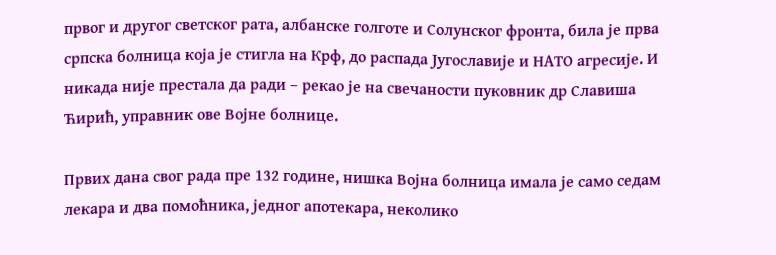првог и другог светског рата, албанске голготе и Солунског фронта, била је прва српска болница која је стигла на Крф, до распада Југославије и НАТО агресије. И никада није престала да ради – рекао је на свечаности пуковник др Славиша Ћирић, управник ове Војне болнице.

Првих дана свог рада пре 132 године, нишка Војна болница имала је само седам лекара и два помоћника, једног апотекара, неколико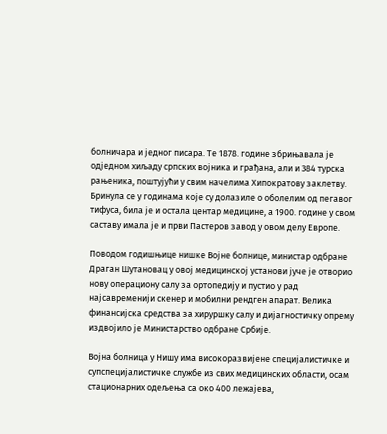болничара и једног писара. Те 1878. године збрињавала је одједном хиљаду српских војника и грађана, али и 384 турска рањеника, поштујући у свим начелима Хипократову заклетву. Бринула се у годинама које су долазиле о оболелим од пегавог тифуса, била је и остала центар медицине, а 1900. године у свом саставу имала је и први Пастеров завод у овом делу Европе.

Поводом годишњице нишке Војне болнице, министар одбране Драган Шутановац у овој медицинској установи јуче је отворио нову операциону салу за ортопедију и пустио у рад најсавременији скенер и мобилни рендген апарат. Велика финансијска средства за хируршку салу и дијагностичку опрему издвојило је Министарство одбране Србије.

Војна болница у Нишу има високоразвијене специјалистичке и супспецијалистичке службе из свих медицинских области, осам стационарних одељења са око 400 лежајева,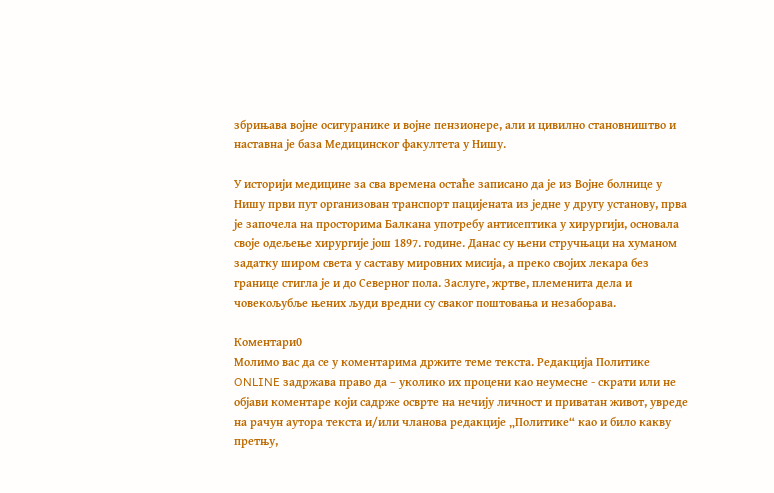збрињава војне осигуранике и војне пензионере, али и цивилно становништво и наставна је база Медицинског факултета у Нишу.

У историји медицине за сва времена остаће записано да је из Војне болнице у Нишу први пут организован транспорт пацијената из једне у другу установу, прва је започела на просторима Балкана употребу антисептика у хирургији, основала своје одељење хирургије још 1897. године. Данас су њени стручњаци на хуманом задатку широм света у саставу мировних мисија, а преко својих лекара без границе стигла је и до Северног пола. Заслуге, жртве, племенита дела и човекољубље њених људи вредни су сваког поштовања и незаборава.

Коментари0
Молимо вас да се у коментарима држите теме текста. Редакција Политике ONLINE задржава право да – уколико их процени као неумесне - скрати или не објави коментаре који садрже осврте на нечију личност и приватан живот, увреде на рачун аутора текста и/или чланова редакције „Политике“ као и било какву претњу,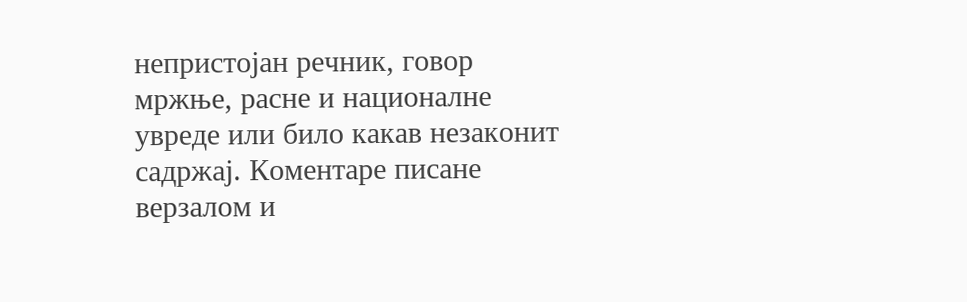непристојан речник, говор мржње, расне и националне увреде или било какав незаконит садржај. Коментаре писане верзалом и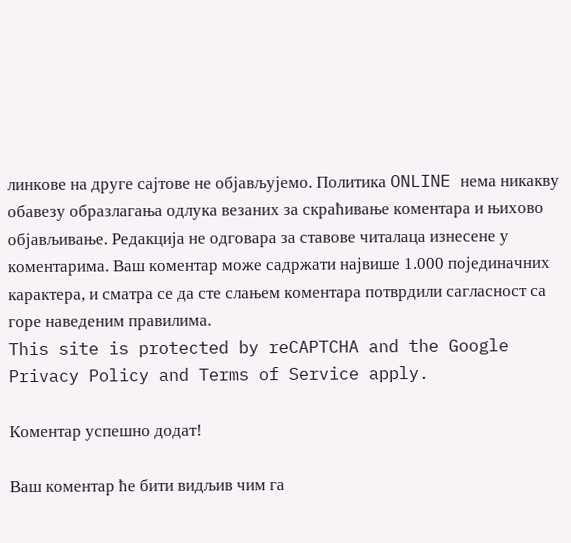линкове на друге сајтове не објављујемо. Политика ONLINE нема никакву обавезу образлагања одлука везаних за скраћивање коментара и њихово објављивање. Редакција не одговара за ставове читалаца изнесене у коментарима. Ваш коментар може садржати највише 1.000 појединачних карактера, и сматра се да сте слањем коментара потврдили сагласност са горе наведеним правилима.
This site is protected by reCAPTCHA and the Google Privacy Policy and Terms of Service apply.

Комeнтар успeшно додат!

Ваш комeнтар ћe бити видљив чим га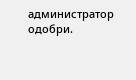администратор одобри.